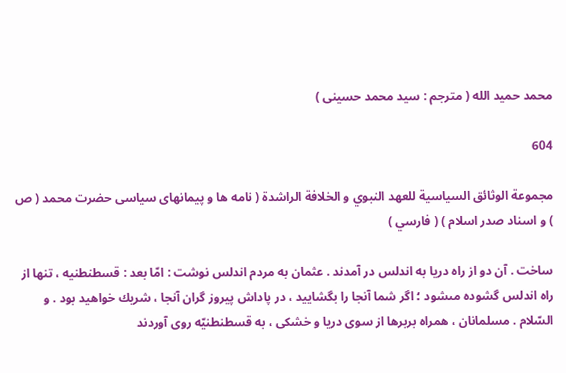محمد حميد الله ( مترجم : سيد محمد حسينى )

604

مجموعة الوثائق السياسية للعهد النبوي و الخلافة الراشدة ( نامه ها و پيمانهاى سياسى حضرت محمد ( ص ) و اسناد صدر اسلام ) ( فارسي )

ساخت . آن دو از راه دريا به اندلس در آمدند . عثمان به مردم اندلس نوشت : امّا بعد : قسطنطنيه ، تنها از راه اندلس گشوده مىشود ؛ اگر شما آنجا را بگشاييد ، در پاداش پيروز گران آنجا ، شريك خواهيد بود . و السّلام . مسلمانان ، همراه بربرها از سوى دريا و خشكى ، به قسطنطنيّه روى آوردند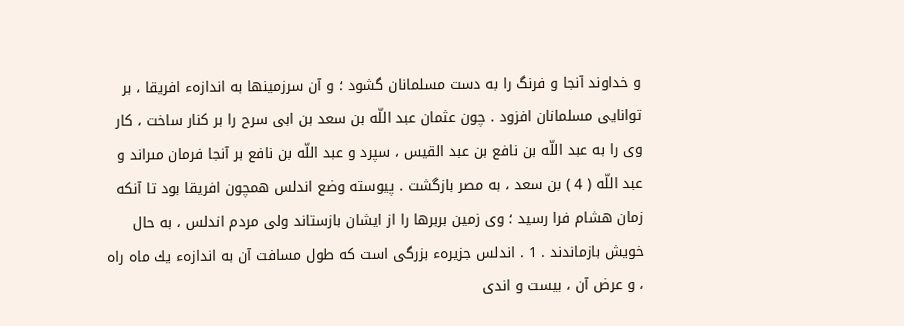و خداوند آنجا و فرنگ را به دست مسلمانان گشود ؛ و آن سرزمينها به اندازهء افريقا ، بر توانايى مسلمانان افزود . چون عثمان عبد اللّه بن سعد بن ابى سرح را بر كنار ساخت ، كار وى را به عبد اللّه بن نافع بن عبد القيس ، سپرد و عبد اللّه بن نافع بر آنجا فرمان مىراند و عبد اللّه ( 4 ) بن سعد ، به مصر بازگشت . پيوسته وضع اندلس همچون افريقا بود تا آنكه زمان هشام فرا رسيد ؛ وى زمين بربرها را از ايشان بازستاند ولى مردم اندلس ، به حال خويش بازماندند . 1 . اندلس جزيرهء بزرگى است كه طول مسافت آن به اندازهء يك ماه راه ، و عرض آن ، بيست و اندى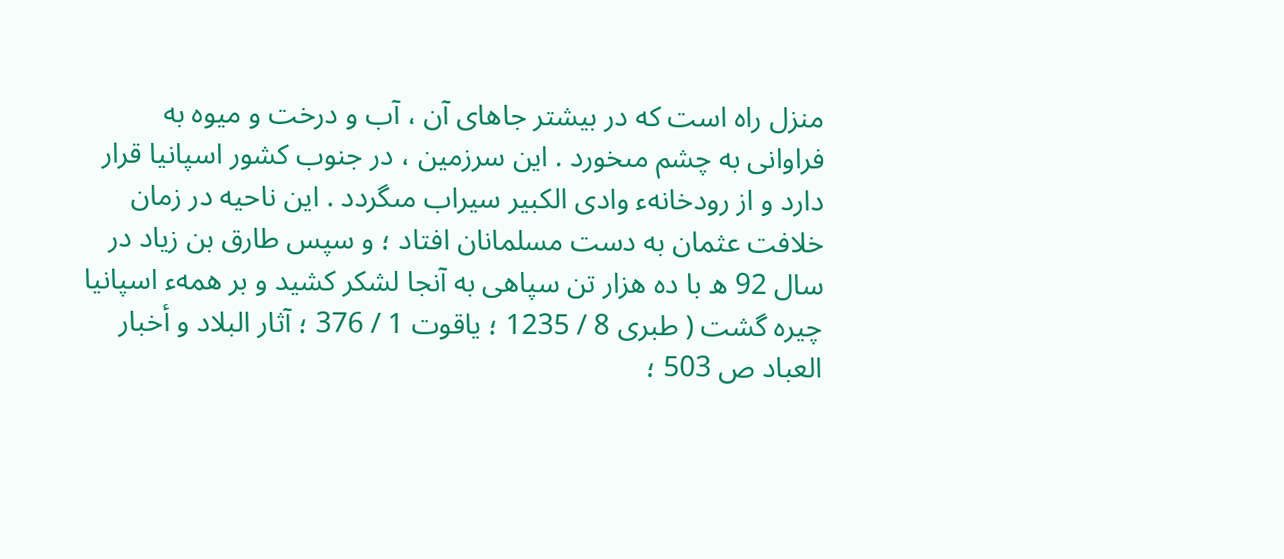منزل راه است كه در بيشتر جاهاى آن ، آب و درخت و ميوه به فراوانى به چشم مىخورد . اين سرزمين ، در جنوب كشور اسپانيا قرار دارد و از رودخانهء وادى الكبير سيراب مىگردد . اين ناحيه در زمان خلافت عثمان به دست مسلمانان افتاد ؛ و سپس طارق بن زياد در سال 92 ه با ده هزار تن سپاهى به آنجا لشكر كشيد و بر همهء اسپانيا چيره گشت ( طبرى 8 / 1235 ؛ ياقوت 1 / 376 ؛ آثار البلاد و أخبار العباد ص 503 ؛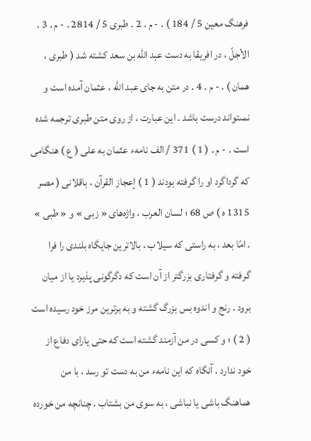فرهنگ معين 5 / 184 ) . - م . 2 . طبرى 5 / 2814 . - م . 3 . الأجلّ ، در افريقا به دست عبد اللّه بن سعد كشته شد ( طبرى ، همان ) . - م . 4 . در متن به جاى عبد اللّه ، عثمان آمده است و نمىتواند درست باشد . اين عبارت ، از روى متن طبرى ترجمه شده است . - م . ( 1 ) 371 / الف نامهء عثمان به على ( ع ) هنگامى كه گرداگرد او را گرفته بودند ( 1 ) إعجاز القرآن ، باقلانى ( مصر 1315 ه ) ص 68 ؛ لسان العرب ، واژه‌هاى « زبى » و « طبى » . امّا بعد ، به راستى كه سيلاب ، بالاترين جايگاه بلندى را فرا گرفته و گرفتارى بزرگتر از آن است كه دگرگونى پذيرد يا از ميان برود . رنج و اندوه بس بزرگ گشته و به برترين مرز خود رسيده است ( 2 ) ؛ و كسى در من آزمند گشته است كه حتى ياراى دفاع از خود ندارد . آنگاه كه اين نامهء من به دست تو رسد ، با من هماهنگ باشى يا نباشى ، به سوى من بشتاب . چنانچه من خورده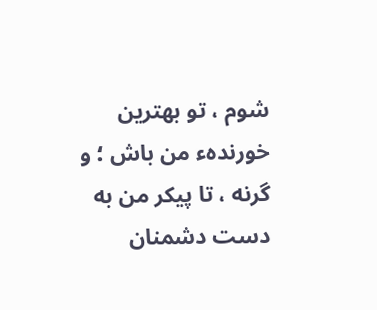شوم ، تو بهترين خورندهء من باش ؛ و گرنه ، تا پيكر من به دست دشمنان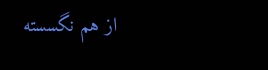از هم نگسسته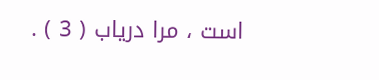است ، مرا درياب ( 3 ) .